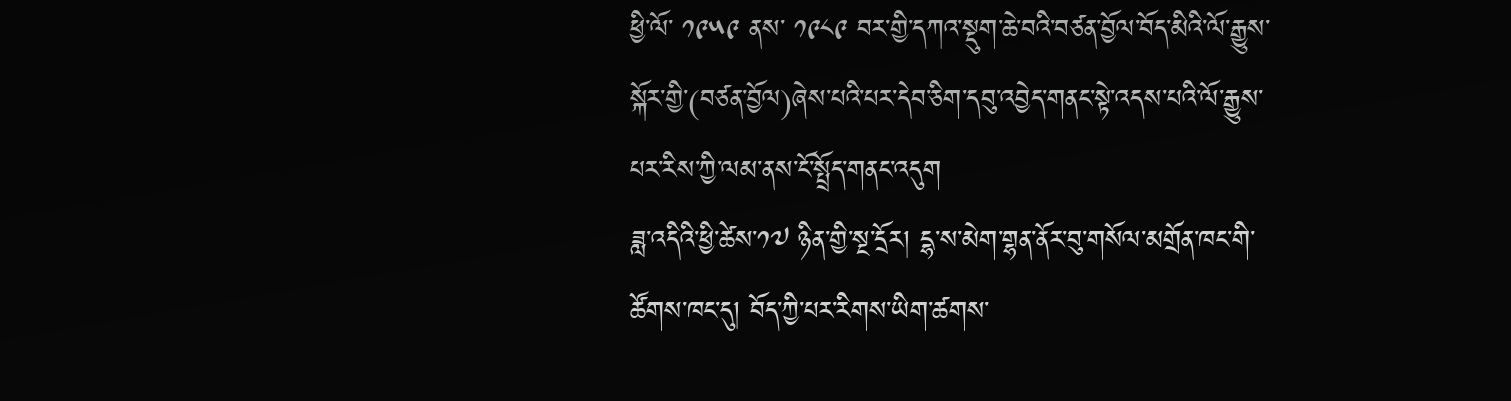ཕྱི་ལོ་ ༡༩༥༩ ནས་ ༡༩༨༩ བར་གྱི་དཀའ་སྡུག་ཆེ་བའི་བཙན་བྱོལ་བོད་མིའི་ལོ་རྒྱུས་སྐོར་གྱི་(བཙན་བྱོལ)ཞེས་པའི་པར་དེབ་ཅིག་དབུ་འབྱེད་གནང་སྟེ་འདས་པའི་ལོ་རྒྱུས་པར་རིས་ཀྱི་ལམ་ནས་ངོ་སྤྲོད་གནང་འདུག
ཟླ་འདིའི་ཕྱི་ཚེས་༡༧ ཉིན་གྱི་སྔ་དྲོར། དྷ་ས་མེག་གྷན་ནོར་བུ་གསོལ་མགྲོན་ཁང་གི་ཚོགས་ཁང་དུ། བོད་ཀྱི་པར་རིགས་ཡིག་ཚགས་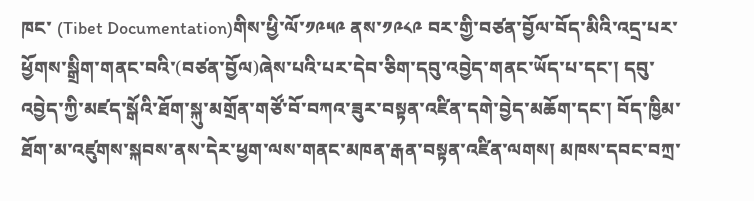ཁང་ (Tibet Documentation)གིས་ཕྱི་ལོ་༡༩༥༩ ནས་༡༩༨༩ བར་གྱི་བཙན་བྱོལ་བོད་མིའི་འདྲ་པར་ཕྱོགས་སྒྲིག་གནང་བའི་(བཙན་བྱོལ)ཞེས་པའི་པར་དེབ་ཅིག་དབུ་འབྱེད་གནང་ཡོད་པ་དང་། དབུ་འབྱེད་ཀྱི་མཛད་སྒོའི་ཐོག་སྐུ་མགྲོན་གཙོ་བོ་བཀའ་ཟུར་བསྟན་འཛིན་དགེ་བྱེད་མཆོག་དང་། བོད་ཁྱིམ་ཐོག་མ་འཛུགས་སྐབས་ནས་དེར་ཕྱག་ལས་གནང་མཁན་རྒན་བསྟན་འཛིན་ལགས། མཁས་དབང་བཀྲ་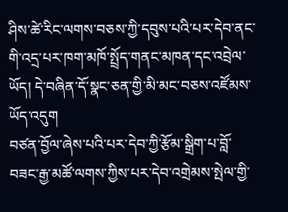ཤིས་ཚེ་རིང་ལགས་བཅས་ཀྱི་དབུས་པའི་པར་དེབ་ནང་གི་འདྲ་པར་ཁག་མཁོ་སྤྲོད་གནང་མཁན་དང་འབྲེལ་ཡོད། དེ་བཞིན་དོ་སྣང་ཅན་གྱི་མི་མང་བཅས་འཛོམས་ཡོད་འདུག
བཙན་བྱོལ་ཞེས་པའི་པར་དེབ་ཀྱི་རྩོམ་སྒྲིག་པ་བློ་བཟང་རྒྱ་མཚོ་ལགས་ཀྱིས་པར་དེབ་འགྲེམས་སྤེལ་གྱི་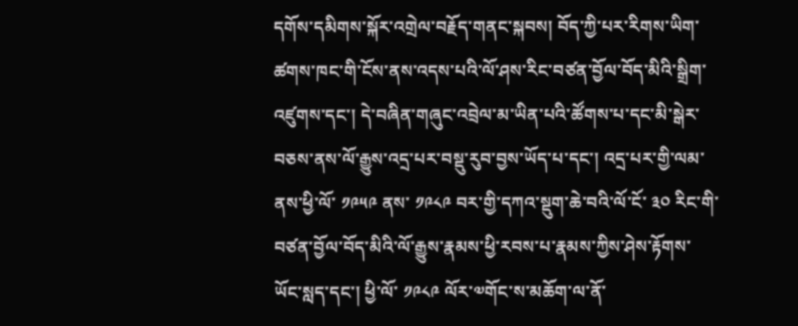དགོས་དམིགས་སྐོར་འགྲེལ་བརྗོད་གནང་སྐབས། བོད་ཀྱི་པར་རིགས་ཡིག་ཚགས་ཁང་གི་ངོས་ནས་འདས་པའི་ལོ་ཤས་རིང་བཙན་བྱོལ་བོད་མིའི་སྒྲིག་འཛུགས་དང་། དེ་བཞིན་གཞུང་འབྲེལ་མ་ཡིན་པའི་ཚོགས་པ་དང་མི་སྒེར་བཅས་ནས་ལོ་རྒྱུས་འདྲ་པར་བསྡུ་རུབ་བྱས་ཡོད་པ་དང་། འདྲ་པར་གྱི་ལམ་ནས་ཕྱི་ལོ་ ༡༩༥༩ ནས་ ༡༩༨༩ བར་གྱི་དཀའ་སྡུག་ཆེ་བའི་ལོ་ངོ་ ༣༠ རིང་གི་བཙན་བྱོལ་བོད་མིའི་ལོ་རྒྱུས་རྣམས་ཕྱི་རབས་པ་རྣམས་ཀྱིས་ཤེས་རྟོགས་ཡོང་སླད་དང་། ཕྱི་ལོ་ ༡༩༨༩ ལོར་༧གོང་ས་མཆོག་ལ་ནོ་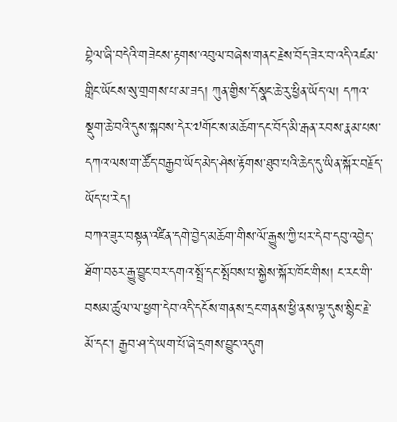བྷེལ་ཞི་བདེའི་གཟེངས་རྟགས་འབུལ་བཞེས་གནང་རྗེས་བོད་ཟེར་བ་འདི་འཛམ་གླིང་ཡོངས་སུ་གྲགས་པ་མ་ཟད། ཀུན་གྱིས་དོ་སྣང་ཆེ་རུ་ཕྱིན་ཡོད་ལ། དཀའ་སྡུག་ཆེ་བའི་དུས་སྐབས་དེར་༧གོང་ས་མཆོག་དང་བོད་མི་རྒན་རབས་རྣམ་པས་དཀའ་ལས་ག་ཚོད་བརྒྱབ་ཡོད་མེད་ཤེས་རྟོགས་ཐུབ་པའི་ཆེད་དུ་ཡིན་སྐོར་བརྗོད་ཡོད་པ་རེད།
བཀའ་ཟུར་བསྟན་འཛིན་དགེ་བྱེད་མཆོག་གིས་ལོ་རྒྱུས་ཀྱི་པར་དེབ་དབུ་འབྱེད་ཐོག་བཅར་རྒྱུ་བྱུང་བར་དགའ་སྤྲོ་དང་སྤོབས་པ་སྐྱེས་སྐོར་ཁོང་གིས། ང་རང་གི་བསམ་ཚུལ་ལ་ཕྱག་དེབ་འདི་དངོས་གནས་དྲང་གནས་ཕྱི་ནས་ལྟ་དུས་སྙིང་རྗེ་མོ་དང་། རྒྱབ་ཤ་དེ་ཡག་པོ་ཞེ་དྲགས་བྱུང་འདུག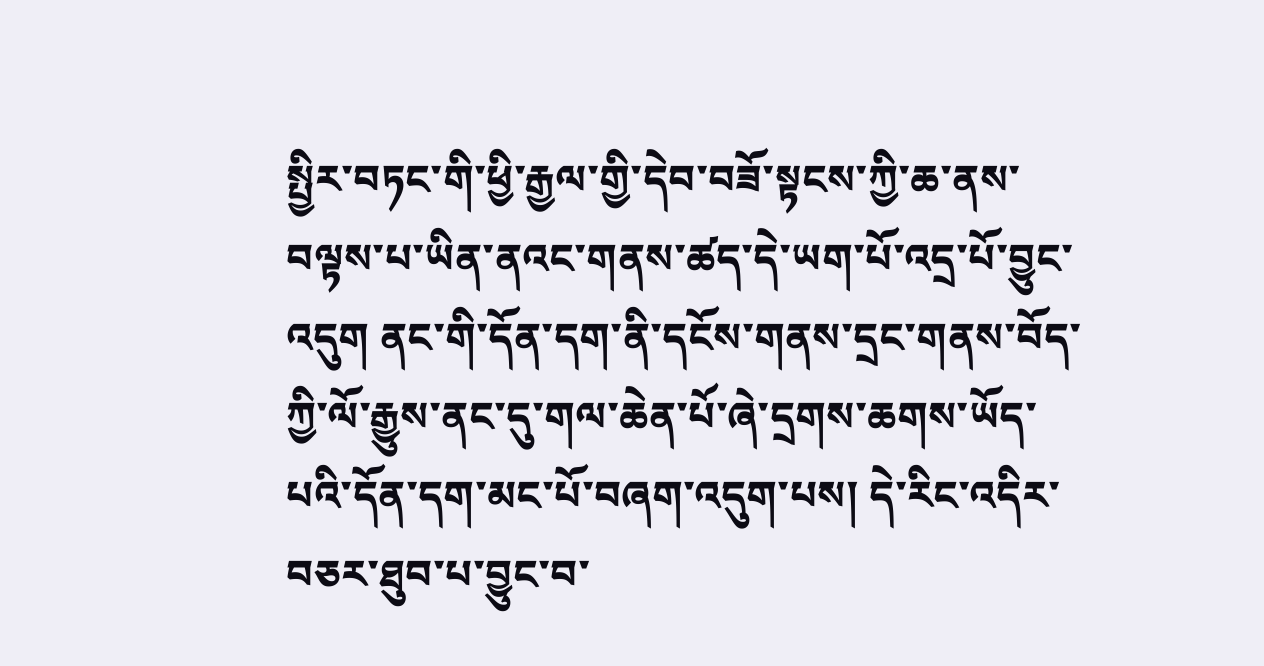སྤྱིར་བཏང་གི་ཕྱི་རྒྱལ་གྱི་དེབ་བཟོ་སྟངས་ཀྱི་ཆ་ནས་བལྟས་པ་ཡིན་ནའང་གནས་ཚད་དེ་ཡག་པོ་འདྲ་པོ་བྱུང་འདུག ནང་གི་དོན་དག་ནི་དངོས་གནས་དྲང་གནས་བོད་ཀྱི་ལོ་རྒྱུས་ནང་དུ་གལ་ཆེན་པོ་ཞེ་དྲགས་ཆགས་ཡོད་པའི་དོན་དག་མང་པོ་བཞག་འདུག་པས། དེ་རིང་འདིར་བཅར་ཐུབ་པ་བྱུང་བ་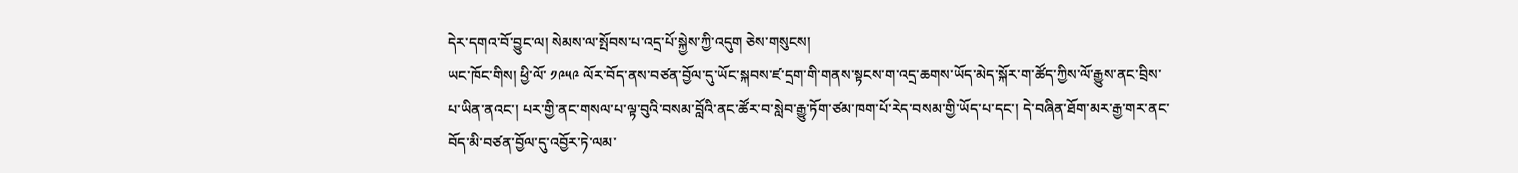དེར་དགའ་བོ་བྱུང་ལ། སེམས་ལ་སྤོབས་པ་འདྲ་པོ་སྐྱེས་ཀྱི་འདུག ཅེས་གསུངས།
ཡང་ཁོང་གིས། ཕྱི་ལོ་ ༡༩༥༩ ལོར་བོད་ནས་བཙན་བྱོལ་དུ་ཡོང་སྐབས་ཛ་དྲག་གི་གནས་སྟངས་ག་འདྲ་ཆགས་ཡོད་མེད་སྐོར་ག་ཚོད་ཀྱིས་ལོ་རྒྱུས་ནང་བྲིས་པ་ཡིན་ནའང་། པར་གྱི་ནང་གསལ་པ་ལྟ་བུའི་བསམ་བློའི་ནང་ཚོར་བ་སླེབ་རྒྱུ་ཏོག་ཙམ་ཁག་པོ་རེད་བསམ་གྱི་ཡོད་པ་དང་། དེ་བཞིན་ཐོག་མར་རྒྱ་གར་ནང་བོད་མི་བཙན་བྱོལ་དུ་འབྱོར་ཏེ་ལམ་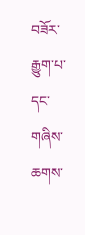བཟོར་རྒྱུག་པ་དང་གཞིས་ཆགས་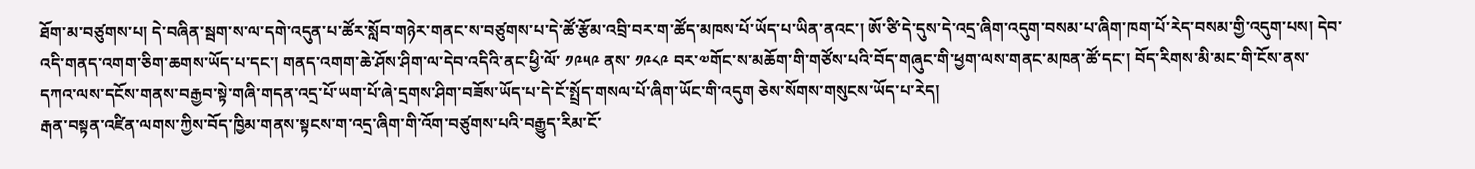ཐོག་མ་བཙུགས་པ། དེ་བཞིན་སྦག་ས་ལ་དགེ་འདུན་པ་ཚོར་སློབ་གཉེར་གནང་ས་བཙུགས་པ་དེ་ཚོ་རྩོམ་འབྲི་བར་ག་ཚོད་མཁས་པོ་ཡོད་པ་ཡིན་ནའང་། ཨོ་ཙི་དེ་དུས་དེ་འདྲ་ཞིག་འདུག་བསམ་པ་ཞིག་ཁག་པོ་རེད་བསམ་གྱི་འདུག་པས། དེབ་འདི་གནད་འགག་ཅིག་ཆགས་ཡོད་པ་དང་། གནད་འགག་ཆེ་ཤོས་ཤིག་ལ་དེབ་འདིའི་ནང་ཕྱི་ལོ་ ༡༩༥༩ ནས་ ༡༩༨༩ བར་༧གོང་ས་མཆོག་གི་གཙོས་པའི་བོད་གཞུང་གི་ཕྱག་ལས་གནང་མཁན་ཚོ་དང་། བོད་རིགས་མི་མང་གི་ངོས་ནས་དཀའ་ལས་དངོས་གནས་བརྒྱབ་སྟེ་གཞི་གདན་འདྲ་པོ་ཡག་པོ་ཞེ་དྲགས་ཤིག་བཟོས་ཡོད་པ་དེ་ངོ་སྤྲོད་གསལ་པོ་ཞིག་ཡོང་གི་འདུག ཅེས་སོགས་གསུངས་ཡོད་པ་རེད།
རྒན་བསྟན་འཛིན་ལགས་ཀྱིས་བོད་ཁྱིམ་གནས་སྟངས་ག་འདྲ་ཞིག་གི་འོག་བཙུགས་པའི་བརྒྱུད་རིམ་ངོ་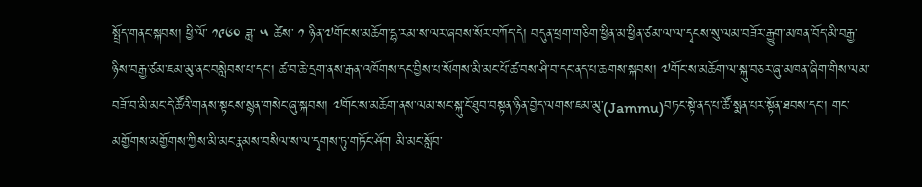སྤྲོད་གནང་སྐབས། ཕྱི་ལོ་ ༡༩༦༠ ཟླ་ ༥ ཚེས་ ༡ ཉིན་༧གོང་ས་མཆོག་དྷ་རམ་ས་ལར་ཞབས་སོར་བཀོད་དེ། བདུན་ཕྲག་གཅིག་ཕྱིན་མ་ཕྱིན་ཙམ་ལ་ལ་དྭངས་སུ་ལམ་བཟོར་རྒྱུག་མཁན་བོད་མི་བརྒྱ་ཉིས་བརྒྱ་ཙམ་ཇམ་མུ་ནང་བསླེབས་པ་དང་། ཚ་བ་ཆེ་དྲག་ནས་རྒན་འཁོགས་དང་བྱིས་པ་སོགས་མི་མང་པོ་ཚ་བས་ཤི་བ་དང་ནད་པ་ཆགས་སྐབས། ༧གོང་ས་མཆོག་ལ་སྐུ་བཅར་ཞུ་མཁན་ཞིག་གིས་ལམ་བཟོ་བ་མི་མང་དེ་ཚོའི་གནས་སྟངས་སྙན་གསེང་ཞུ་སྐབས། ༧གོང་ས་མཆོག་ནས་ལམ་སང་སྐུ་ངོ་ཐུབ་བསྟན་ཉིན་བྱེད་ལགས་ཇམ་མུ་(Jammu)བཏང་སྟེ་ནད་པ་ཚོ་སྨན་པར་སྟོན་ཐབས་དང་། གང་མགྱོགས་མགྱོགས་ཀྱིས་མི་མང་རྣམས་བསིལ་ས་ལ་དྭགས་ཏུ་གཏོང་ཤོག མི་མང་སློབ་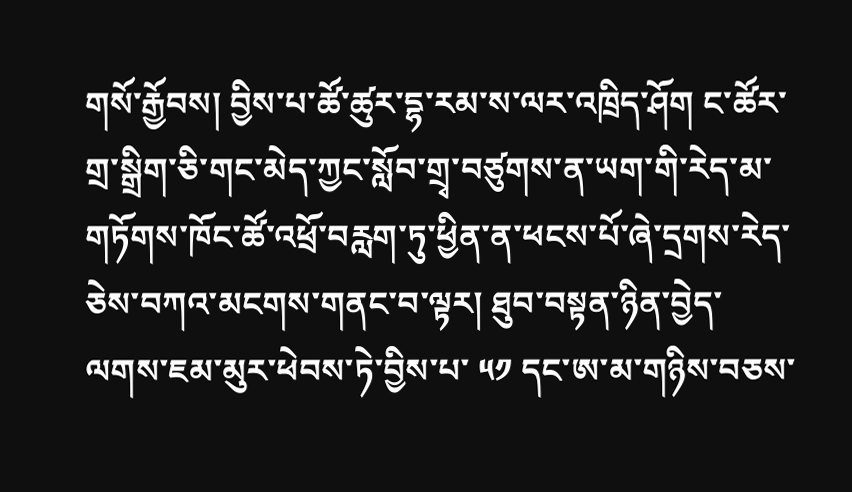གསོ་རྒྱོབས། བྱིས་པ་ཚོ་ཚུར་དྷ་རམ་ས་ལར་འཁྲིད་ཤོག ང་ཚོར་གྲ་སྒྲིག་ཅི་གང་མེད་ཀྱང་སློབ་གྲྭ་བཙུགས་ན་ཡག་གི་རེད་མ་གཏོགས་ཁོང་ཚོ་འཕྲོ་བརླག་ཏུ་ཕྱིན་ན་ཕངས་པོ་ཞེ་དྲགས་རེད་ཅེས་བཀའ་མངགས་གནང་བ་ལྟར། ཐུབ་བསྟན་ཉིན་བྱེད་ལགས་ཇམ་མུར་ཕེབས་ཏེ་བྱིས་པ་ ༥༡ དང་ཨ་མ་གཉིས་བཅས་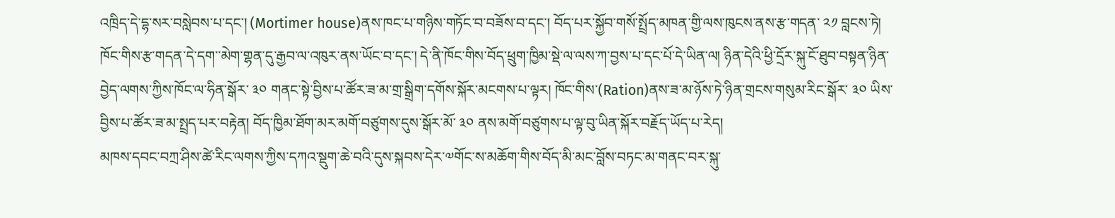འཁྲིད་དེ་དྷ་སར་བསླེབས་པ་དང་། (Mortimer house)ནས་ཁང་པ་གཉིས་གཏོང་བ་བཟོས་བ་དང་། བོད་པར་སྐྱོབ་གསོ་སྤྲོད་མཁན་གྱི་ལས་ཁུངས་ནས་རྩ་གདན་ ༢༡ བླངས་ཏེ། ཁོང་གིས་རྩ་གདན་དེ་དག་་མེག་གྷན་དུ་རྒྱབ་ལ་འཁུར་ནས་ཡོང་བ་དང་། དེ་ནི་ཁོང་གིས་བོད་ཕྲུག་ཁྱིམ་སྡེ་ལ་ལས་ཀ་བྱས་པ་དང་པོ་དེ་ཡིན་ལ། ཉིན་དེའི་ཕྱི་དྲོར་སྐུ་ངོ་ཐུབ་བསྟན་ཉིན་བྱེད་ལགས་ཀྱིས་ཁོང་ལ་ཧིན་སྒོར་ ༣༠ གནང་སྟེ་བྱིས་པ་ཚོར་ཟ་མ་གྲ་སྒྲིག་དགོས་སྐོར་མངགས་པ་ལྟར། ཁོང་གིས་(Ration)ནས་ཟ་མ་ཉོས་ཏེ་ཉིན་གྲངས་གསུམ་རིང་སྒོར་ ༣༠ ཡིས་བྱིས་པ་ཚོར་ཟ་མ་སྤྲད་པར་བརྟེན། བོད་ཁྱིམ་ཐོག་མར་མགོ་བཙུགས་དུས་སྒོར་མོ་ ༣༠ ནས་མགོ་བཙུགས་པ་ལྟ་བུ་ཡིན་སྐོར་བརྗོད་ཡོད་པ་རེད།
མཁས་དབང་བཀྲ་ཤིས་ཚེ་རིང་ལགས་ཀྱིས་དཀའ་སྡུག་ཆེ་བའི་དུས་སྐབས་དེར་༧གོང་ས་མཆོག་གིས་བོད་མི་མང་བློས་བཏང་མ་གནང་བར་སྐུ་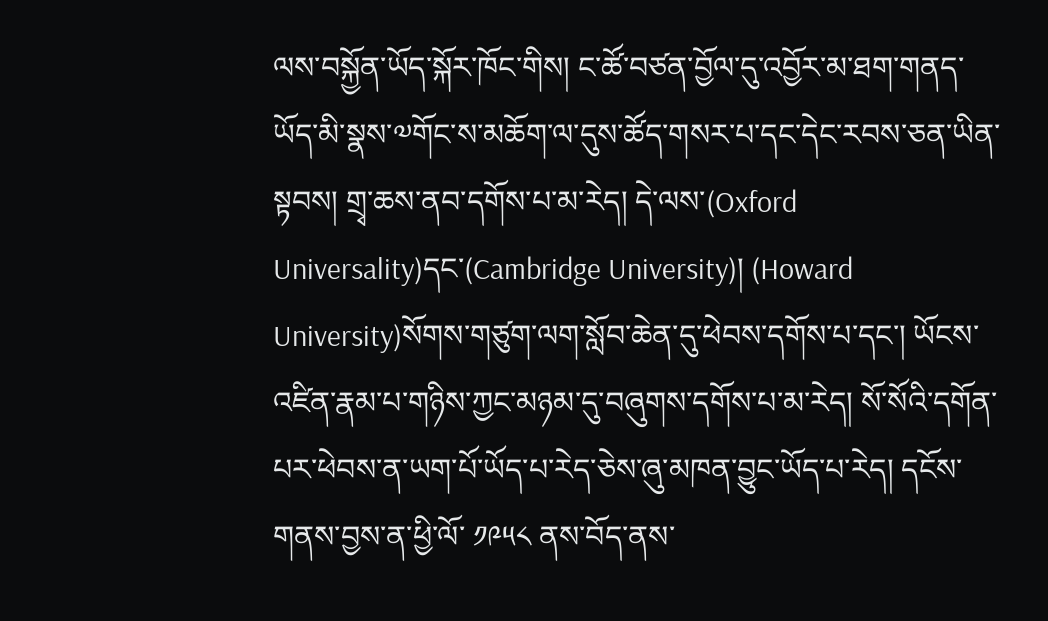ལས་བསྐྱོན་ཡོད་སྐོར་ཁོང་གིས། ང་ཚོ་བཙན་བྱོལ་དུ་འབྱོར་མ་ཐག་གནད་ཡོད་མི་སྣས་༧གོང་ས་མཆོག་ལ་དུས་ཚོད་གསར་པ་དང་དེང་རབས་ཅན་ཡིན་སྟབས། གྲྭ་ཆས་ནབ་དགོས་པ་མ་རེད། དེ་ལས་(Oxford Universality)དང་(Cambridge University)། (Howard University)སོགས་གཙུག་ལག་སློབ་ཆེན་དུ་ཕེབས་དགོས་པ་དང་། ཡོངས་འཛིན་རྣམ་པ་གཉིས་ཀྱང་མཉམ་དུ་བཞུགས་དགོས་པ་མ་རེད། སོ་སོའི་དགོན་པར་ཕེབས་ན་ཡག་པོ་ཡོད་པ་རེད་ཅེས་ཞུ་མཁན་བྱུང་ཡོད་པ་རེད། དངོས་གནས་བྱས་ན་ཕྱི་ལོ་ ༡༩༥༨ ནས་བོད་ནས་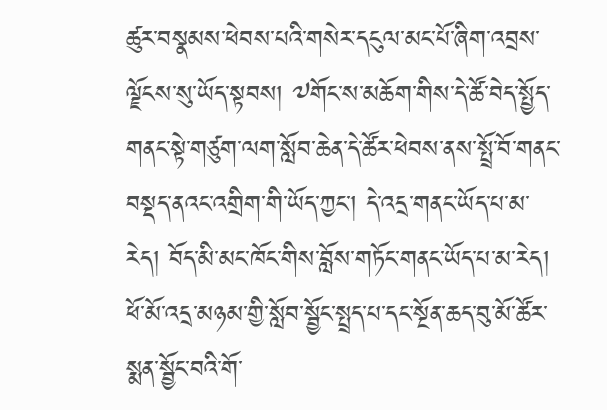ཚུར་བསྣམས་ཕེབས་པའི་གསེར་དངུལ་མང་པོ་ཞིག་འབྲས་ལྗོངས་སུ་ཡོད་སྟབས། ༧གོང་ས་མཆོག་གིས་དེ་ཚོ་བེད་སྤྱོད་གནང་སྟེ་གཙུག་ལག་སློབ་ཆེན་དེ་ཚོར་ཕེབས་ནས་སྤྲོ་བོ་གནང་བསྡད་ནའང་འགྲིག་གི་ཡོད་ཀྱང་། དེ་འདྲ་གནང་ཡོད་པ་མ་རེད། བོད་མི་མང་ཁོང་གིས་བློས་གཏོང་གནང་ཡོད་པ་མ་རེད། ཕོ་མོ་འདྲ་མཉམ་གྱི་སློབ་སྦྱོང་སྤྲད་པ་དང་སྔོན་ཆད་བུ་མོ་ཚོར་སྨན་སྦྱོང་བའི་གོ་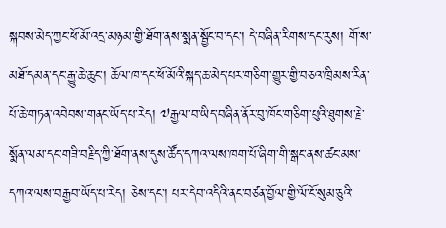སྐབས་མེད་ཀྱང་ཕོ་མོ་འདྲ་མཉམ་གྱི་ཐོག་ནས་སྨན་སྦྱོང་བ་དང་། དེ་བཞིན་རིགས་དང་རུས། གོ་ས་མཐོ་དམན་དང་རྒྱུ་ཆེ་ཆུང་། ཆོལ་ཁ་དང་ཕོ་མོའི་སྐད་ཆ་མེད་པར་གཅིག་གྱུར་གྱི་བཅའ་ཁྲིམས་རིན་པོ་ཆེ་གཏན་འབེབས་གནང་ཡོད་པ་རེད། ༧རྒྱལ་བ་ཡིད་བཞིན་ནོར་བུ་ཁོང་གཅིག་པུའི་ཐུགས་རྗེ་སྨོན་ལམ་དང་གཟི་བརྗིད་ཀྱི་ཐོག་ནས་དུས་ཚོད་དཀའ་ལས་ཁག་པོ་ཞིག་གི་སྒང་ནས་ཚང་མས་དཀའ་ལས་བརྒྱབ་ཡོད་པ་རེད། ཅེས་དང་། པར་དེབ་འདིའི་ནང་བཙན་བྱོལ་གྱི་ལོ་ངོ་སུམ་ཅུའི་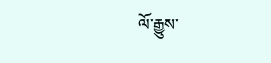ལོ་རྒྱུས་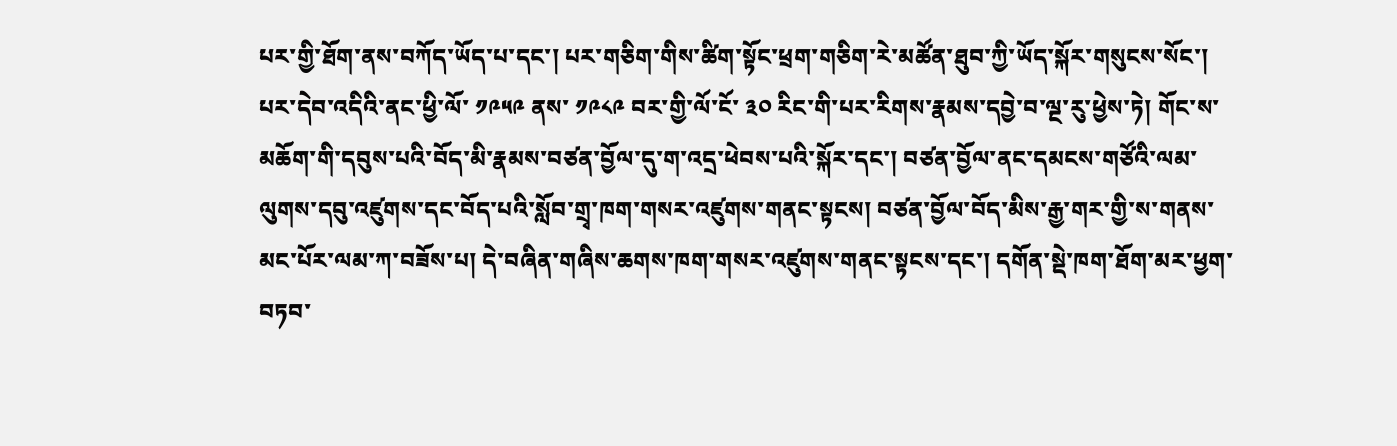པར་གྱི་ཐོག་ནས་བཀོད་ཡོད་པ་དང་། པར་གཅིག་གིས་ཚིག་སྟོང་ཕྲག་གཅིག་རེ་མཚོན་ཐུབ་ཀྱི་ཡོད་སྐོར་གསུངས་སོང་།
པར་དེབ་འདིའི་ནང་ཕྱི་ལོ་ ༡༩༥༩ ནས་ ༡༩༨༩ བར་གྱི་ལོ་ངོ་ ༣༠ རིང་གི་པར་རིགས་རྣམས་དབྱེ་བ་ལྔ་རུ་ཕྱེས་ཏེ། གོང་ས་མཆོག་གི་དབུས་པའི་བོད་མི་རྣམས་བཙན་བྱོལ་དུ་ག་འདྲ་ཕེབས་པའི་སྐོར་དང་། བཙན་བྱོལ་ནང་དམངས་གཙོའི་ལམ་ལུགས་དབུ་འཛུགས་དང་བོད་པའི་སློབ་གྲྭ་ཁག་གསར་འཛུགས་གནང་སྟངས། བཙན་བྱོལ་བོད་མིས་རྒྱ་གར་གྱི་ས་གནས་མང་པོར་ལམ་ཀ་བཟོས་པ། དེ་བཞིན་གཞིས་ཆགས་ཁག་གསར་འཛུགས་གནང་སྟངས་དང་། དགོན་སྡེ་ཁག་ཐོག་མར་ཕྱག་བཏབ་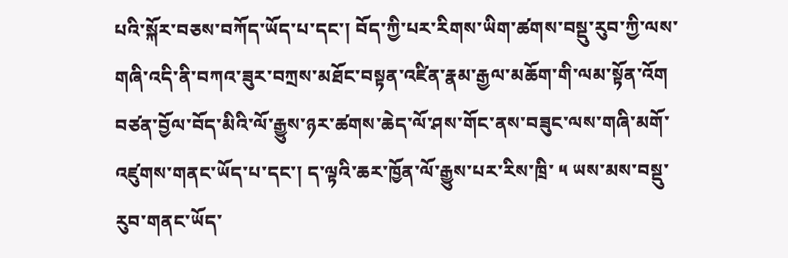པའི་སྐོར་བཅས་བཀོད་ཡོད་པ་དང་། བོད་ཀྱི་པར་རིགས་ཡིག་ཚགས་བསྡུ་རུབ་ཀྱི་ལས་གཞི་འདི་ནི་བཀའ་ཟུར་བཀྲས་མཐོང་བསྟན་འཛིན་རྣམ་རྒྱལ་མཆོག་གི་ལམ་སྟོན་འོག བཙན་བྱོལ་བོད་མིའི་ལོ་རྒྱུས་ཉར་ཚགས་ཆེད་ལོ་ཤས་གོང་ནས་བཟུང་ལས་གཞི་མགོ་འཛུགས་གནང་ཡོད་པ་དང་། ད་ལྟའི་ཆར་ཁྱོན་ལོ་རྒྱུས་པར་རིས་ཁྲི་ ༥ ཡས་མས་བསྡུ་རུབ་གནང་ཡོད་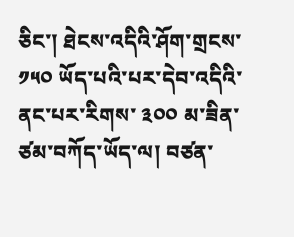ཅིང་། ཐེངས་འདིའི་ཤོག་གྲངས་ ༡༥༠ ཡོད་པའི་པར་དེབ་འདིའི་ནང་པར་རིགས་ ༣༠༠ མ་ཟིན་ཙམ་བཀོད་ཡོད་ལ། བཙན་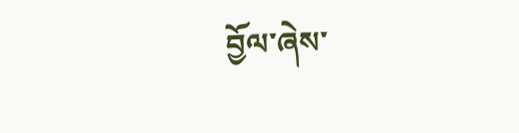བྱོལ་ཞེས་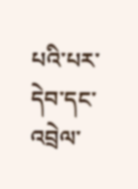པའི་པར་དེབ་དང་འབྲེལ་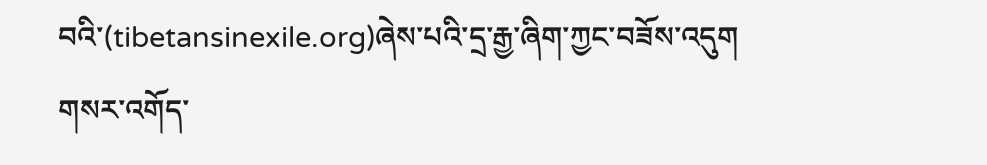བའི་(tibetansinexile.org)ཞེས་པའི་དྲ་རྒྱ་ཞིག་ཀྱང་བཟོས་འདུག
གསར་འགོད་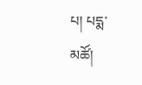པ། པདྨ་མཚོ།